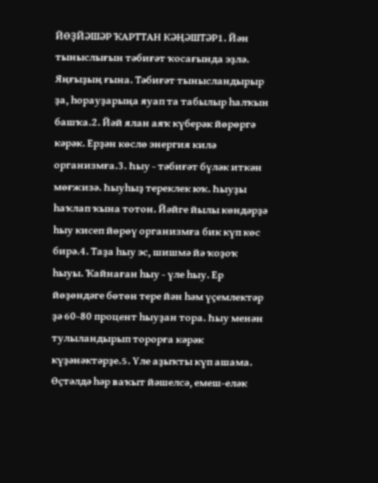ЙӨҘЙӘШӘР ҠАРТТАН КӘҢӘШТӘР1. Йән тыныслығын тәбиғәт ҡосағында эҙлә. Яңғыҙың ғына. Тәбиғәт тынысландырыр ҙа, һорауҙарыңа яуап та табылыр һалҡын башҡа.2. Йәй ялан аяҡ күберәк йөрөргә кәрәк. Ерҙән көслө энергия килә организмға.3. Һыу - тәбиғәт бүләк иткән мөғжизә. Һыуһыҙ тереклек юҡ. Һыуҙы һаҡлап ҡына тотон. Йәйге йылы көндәрҙә һыу кисеп йөрөү организмға бик күп көс бирә.4. Таҙа һыу эс, шишмә йә ҡоҙоҡ һыуы. Ҡайнаған һыу - үле һыу. Ер йөҙөндәге бөтөн тере йән һәм үҫемлектәр ҙә 60-80 процент һыуҙан тора. Һыу менән тулыландырып торорға кәрәк күҙәнәктәрҙе.5. Үле аҙыҡты күп ашама. Өҫтәлдә һәр ваҡыт йәшелсә, емеш-еләк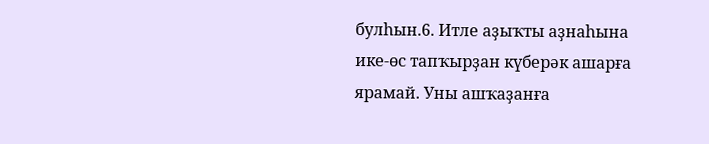булһын.6. Итле аҙыҡты аҙнаһына ике-өс тапҡырҙан күберәк ашарға ярамай. Уны ашҡаҙанға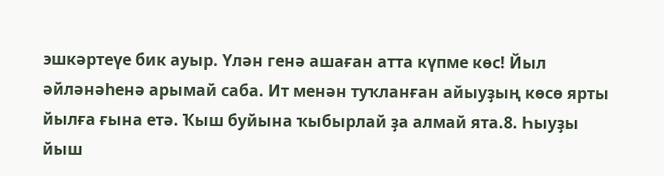эшкәртеүе бик ауыр. Үлән генә ашаған атта күпме көс! Йыл әйләнәһенә арымай саба. Ит менән туҡланған айыуҙың көсө ярты йылға ғына етә. Ҡыш буйына ҡыбырлай ҙа алмай ята.8. Һыуҙы йыш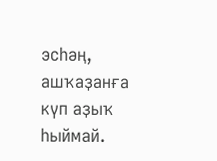эсһәң, ашҡаҙанға күп аҙыҡ һыймай.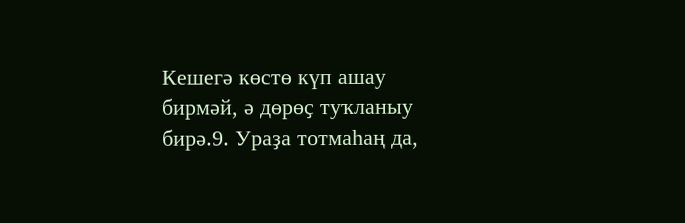Кешегә көстө күп ашау бирмәй, ә дөрөҫ туҡланыу бирә.9. Ураҙа тотмаһаң да,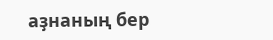аҙнаның бер